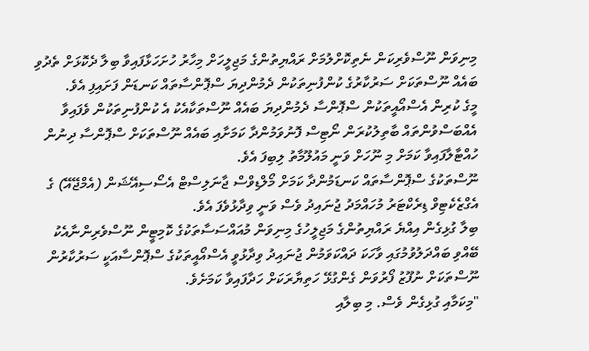މިނިވަން ނޫސްވެރިކަން ނެތިކޮށްލުމަށް ރައްޔިތުންގެ މަޖިލީހަށް މިހާރު ހުށަހަޅާފައިވާ ބިލާ ދެކޮޅަށް ތެދުވި ބައެއް ނޫސްތަކަށް ސަރުކާރުގެ ކުންފުނިތަކުން ދެމުންދިޔަ ސްޕޮންސާތައް ކަނޑަން ފަށައިފި އެވެ.
މީގެ ކުރިން އެސްއޯއީތަކުން ސްޕޮންސާ ދެމުންދިޔަ ބައެއް ނޫސްތަކާއެކު އެ ކުންފުނިތަކުން ވެފައިވާ އެއްބަސްވުންތައް ބާތިލުކުރަން ނޯޓިސް ފޮނުވަމުންދާ ކަމަށާއި ބައެއް ނޫސްތަކަށް ސްޕޮންސާ ދިނުން ހުއްޓާލާފައިވާ ކަމަށް މި ނޫހަށް ވަނީ މައުލޫމާތު ލިބިފަ އެވެ.
ނޫސްތަކުގެ ސްޕޮންސާތައް ކަނޑަމުންދާ ކަމަށް މޯލްޑިވްސް ޖާނަލިސްޓް އެސޯސިއޭޝަން (އެމްޖޭއޭ) ގެ އެގްޒެކެޓިވް ޑިރެކްޓަރު މުހައްމަދު ޖުނައިދު ވެސް ވަނީ ވިދާޅުވެފަ އެވެ.
ބިލާ ގުޅިގެން އިއްޔެ ރައްޔިތުންގެ މަޖިލީހުގެ މިނިވަން މުއައްސަސާތަކުގެ ކޮމިޓީން ނޫސްވެރިންނާއެކު ބޭއްވި ބައްދަލުވުމުގައި ވާހަކަ ދައްކަވަމުން ޖުނައިދު ވިދާޅުވީ އެސްއޯއީތަކުގެ ސްޕޮންސާއަކީ ސަރުކާރުން ނޫސްތަކަށް ނުފޫޒު ފޯރުވަން ގެންގުޅޭ ހަތިޔާރަކަށް ހަދާފައިވާ ކަމަށެވެ.
"މިކަމާއި ގުޅިގެން ވެސް. މި ބިލާއި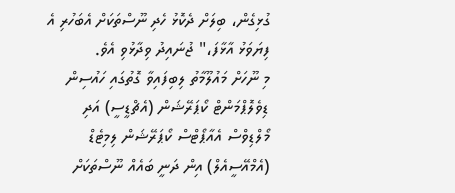ގުޅިގެން، ބިލަށް ދެކޮޅު ހެދި ނޫސްތަކަށް އެބަހުރި އެ ފިޔަވަޅު އާޅާފަ،" ޖުނައިދު ވިދާޅުވި އެވެ.
މި ނޫހަށް މައުލޫމާތު ލިބިފައިވާ ގޮތުގައި ހައުސިން ޑިވެލޮޕްމަންޓް ކޯޕަރޭޝަން (އެޗްޑީސީ) އަދި މޯލްޑިވްސް އެއާޕޯޓްސް ކޯޕަރޭޝަން ލިމިޓެޑް (އެމްއޭސީއެލް) އިން ދަނީ ބައެއް ނޫސްތަކަށް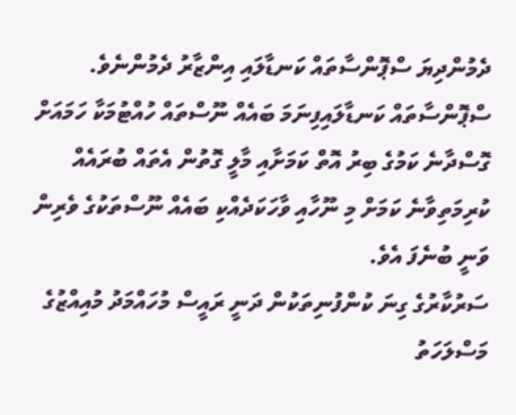ދެމުންދިޔަ ސްޕޮންސާތައް ކަނޑާލައި އިންޒާރު ދެމުންނެވެ.
ސްޕޮންސާތައް ކަނޑާލައިފިނަމަ ބައެއް ނޫސްތައް ހުއްޓުމަކާ ހަމައަށް ގޮސްދާނެ ކަމުގެ ބިރު އޮތް ކަމަށާއި މާލީ ގޮތުން އެތައް ބުރައެއް ކުރިމަތިވާނެ ކަމަށް މި ނޫހާއި ވާހަކަދެއްކި ބައެއް ނޫސްތަކުގެ ވެރިން ވަނީ ބުނެފަ އެވެ.
ސަރުކާރުގެ ގިނަ ކުންފުނިތަކުން ދަނީ ރައީސް މުހައްމަދު މުއިއްޒުގެ މަސްލަހަތު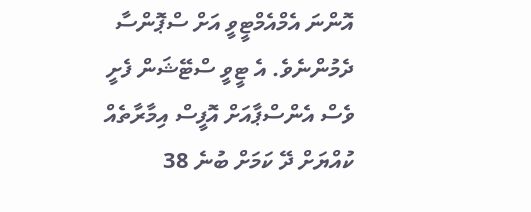އޮންނަ އެމްއެމްޓީވީ އަށް ސްޕޮންސާ ދެމުންނެވެ. އެ ޓީވީ ސްޓޭޝަން ފެށީ ވެސް އެންސްޕާއަށް އޮފީސް އިމާރާތެއް ކުއްޔަށް ދޭ ކަމަށް ބުނެ 38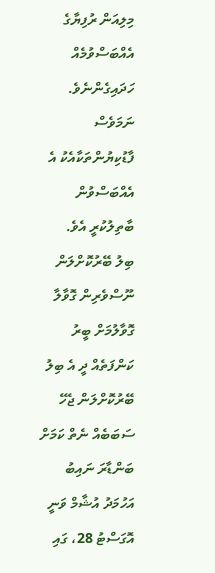މިލިއަން ރުފިޔާގެ އެއްބަސްވުމެއް ހަދައިގެންނެވެ. ނަމަވެސް ފާޑުކިޔުންތަކާއެކު އެ އެއްބަސްވުން ބާތިލުކުރީ އެވެ.
ބިލު ބޭރުކޮށްލަން ނޫސްވެރިން ގޮވާލާ ގޮވާލުމަށް ބީރު ކަންފަތެއް ދީ އެ ބިލު ބޭރުކޮށްލަން ޖެހޭ ސަބަބެއް ނެތް ކަމަށް ބަންޑާރަ ނައިބު އަހުމަދު އުޝާމް ވަނީ އޮގަސްޓު 28، ގައި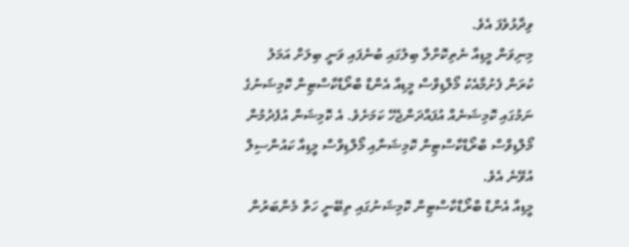ވިދާޅުވެފަ އެވެ.
މިނިވަން މީޑިއާ ނެތިކޮށްލާ ބިލުގައި ބުނެފައި ވަނީ ބިލަށް އަމަލު ކުރަން ފެށުމާއެކު މޯލްޑިވްސް މީޑިއާ އެންޑް ބްރޯޑްކާސްޓިން ކޮމިޝަނުގެ ނަމުގައި ކޮމިޝަނެއް އުފައްދަންޖެހޭ ކަމަށެވެ. އެ ކޮމިޝަން އުފެދުމުން މޯލްޑިވްސް ބްރޯޑްކާސްޓިން ކޮމިޝަނާއި މޯލްޑިވްސް މީޑިއާ ކައުންސިލް އުވޭނެ އެވެ.
މީޑިއާ އެންޑް ބްރޯޑްކާސްޓިން ކޮމިޝަނުގައި ތިބޭނީ ހަތް މެންބަރުން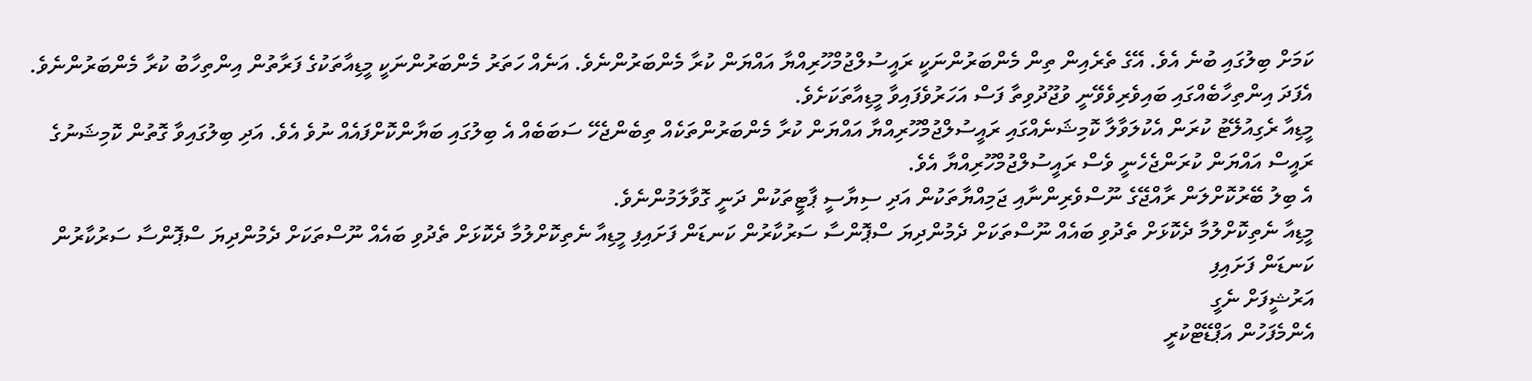ކަމަށް ބިލުގައި ބުނެ އެވެ. އޭގެ ތެރެއިން ތިން މެންބަރުންނަކީ ރައީސުލްޖުމްހޫރިއްޔާ އައްޔަން ކުރާ މެންބަރުންނެވެ. އަނެއް ހަތަރު މެންބަރުންނަކީ މީޑިއާތަކުގެ ފަރާތުން އިންތިހާބު ކުރާ މެންބަރުންނެވެ. އެފަދަ އިންތިހާބެއްގައި ބައިވެރިވެވޭނީ ވުޖޫދުވިތާ ފަސް އަހަރުވެފައިވާ މީޑިއާތަކަށެވެ.
މީޑިއާ ރެގިއުލޭޓު ކުރަން އެކުލަވާލާ ކޮމިޝަނެއްގައި ރައީސުލްޖުމްހޫރިއްޔާ އައްޔަން ކުރާ މެންބަރުންތަކެއް ތިބެންޖެހޭ ސަބަބެއް އެ ބިލުގައި ބަޔާންކޮށްފައެއް ނުވެ އެވެ. އަދި ބިލުގައިވާ ގޮތުން ކޮމިޝަނުގެ ރައީސް އައްޔަން ކުރަންޖެހެނީ ވެސް ރައީސުލްޖުމްހޫރިއްޔާ އެވެ.
އެ ބިލު ބޭރުކޮށްލަން ރާއްޖޭގެ ނޫސްވެރިންނާއި ޖަމިއްޔާތަކުން އަދި ސިޔާސީ ޕާޓީތަކުން ދަނީ ގޮވާލަމުންނެވެ.
މީޑިއާ ނެތިކޮށްލުމާ ދެކޮޅަށް ތެދުވި ބައެއް ނޫސްތަކަށް ދެމުންދިޔަ ސްޕޮންސާ ސަރުކާރުން ކަނޑަން ފަށައިފި މީޑިއާ ނެތިކޮށްލުމާ ދެކޮޅަށް ތެދުވި ބައެއް ނޫސްތަކަށް ދެމުންދިޔަ ސްޕޮންސާ ސަރުކާރުން ކަނޑަން ފަށައިފި
އަރުޝީފަށް ނެގީ
އެންމެފަހުން އަޕްޑޭޓްކުރީ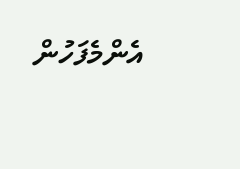އެންމެފަހުން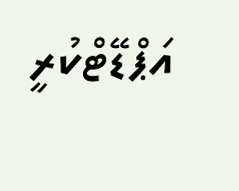އަޕްޑޭޓްކުރީ